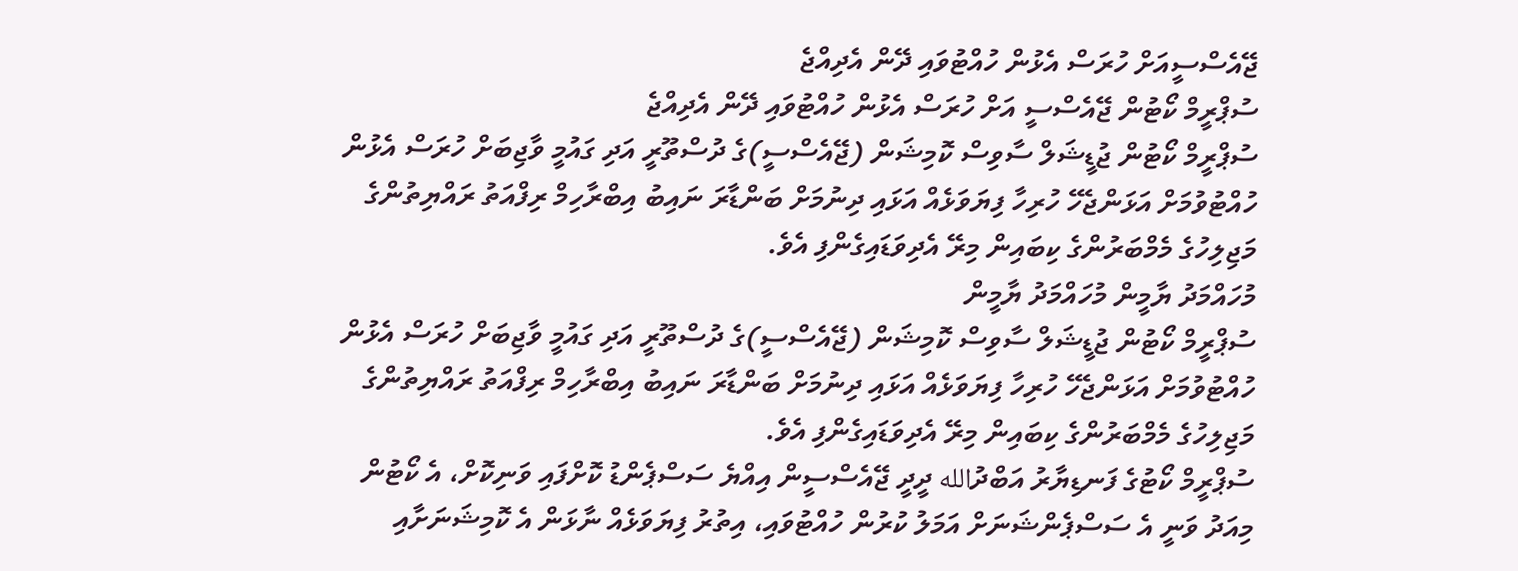ޖޭއެސްސީއަށް ހުރަސް އެޅުން ހުއްޓުވައި ދޭން އެދިއްޖެ
ސުޕްރީމް ކޯޓުން ޖޭއެސްސީ އަށް ހުރަސް އެޅުން ހުއްޓުވައި ދޭން އެދިއްޖެ
ސުޕްރީމް ކޯޓުން ޖުޑީޝަލް ސާވިސް ކޮމިޝަން (ޖޭއެސްސީ)ގެ ދުސްތޫރީ އަދި ގައުމީ ވާޖިބަށް ހުރަސް އެޅުން ހުއްޓުވުމަށް އަޅަންޖެހޭ ހުރިހާ ފިޔަވަޅެއް އަޅައި ދިނުމަށް ބަންޑާރަ ނައިބު އިބްރާހިމް ރިފްއަތު ރައްޔިތުންގެ މަޖިލިހުގެ މެމްބަރުންގެ ކިބައިން މިރޭ އެދިވަޑައިގެންފި އެވެ.
މުހައްމަދު ޔާމީން މުހައްމަދު ޔާމީން
ސުޕްރީމް ކޯޓުން ޖުޑީޝަލް ސާވިސް ކޮމިޝަން (ޖޭއެސްސީ)ގެ ދުސްތޫރީ އަދި ގައުމީ ވާޖިބަށް ހުރަސް އެޅުން ހުއްޓުވުމަށް އަޅަންޖެހޭ ހުރިހާ ފިޔަވަޅެއް އަޅައި ދިނުމަށް ބަންޑާރަ ނައިބު އިބްރާހިމް ރިފްއަތު ރައްޔިތުންގެ މަޖިލިހުގެ މެމްބަރުންގެ ކިބައިން މިރޭ އެދިވަޑައިގެންފި އެވެ.
ސުޕްރީމް ކޯޓުގެ ފަނޑިޔާރު އަބްދުالله ދީދީ ޖޭއެސްސީން އިއްޔެ ސަސްޕެންޑު ކޮށްފައި ވަނިކޮށް، އެ ކޯޓުން މިއަދު ވަނީ އެ ސަސްޕެންޝަނަށް އަމަލު ކުރުން ހުއްޓުވައި، އިތުރު ފިޔަވަޅެއް ނާޅަން އެ ކޮމިޝަނަށާއި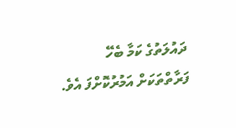ދައުލަތުގެ ކަމާ ބެހޭ ފަރާތްތަކަށް އަމުރުކޮށްފަ އެވެ.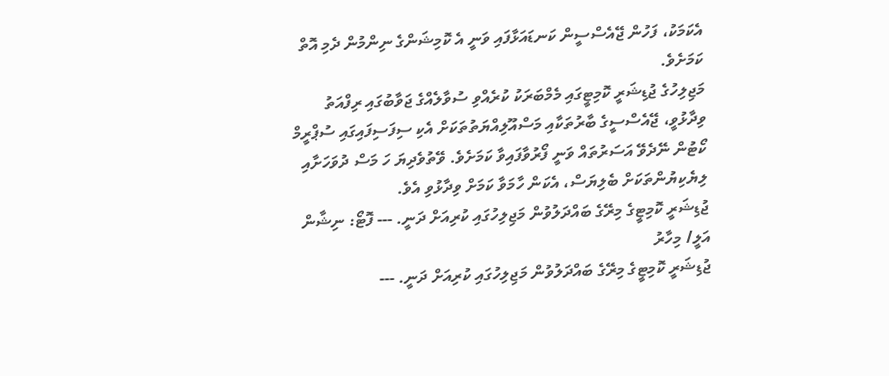އެކަމަކު، ފަހުން ޖޭއެސްސީން ކަނޑައަޅާފައި ވަނީ އެ ކޮމިޝަންގެ ނިންމުން ދެމި އޮތް ކަމަށެވެ.
މަޖިލިހުގެ ޖުޑިޝަރީ ކޮމިޓީގައި މެމްބަރަކު ކުރެއްވި ސުވާލެއްގެ ޖަވާބުގައި ރިފްއަތު ވިދާޅުވީ، ޖޭއެސްސީގެ ބާރުތަކާއި މަސްއޫލިއްޔަތުތަކަށް އެކި ސިފަސިފައިގައި ސުޕްރީމް ކޯޓުން ނޭދެވޭ އަސަރުތައް ވަނީ ފޯރުވާފައިވާ ކަމަށެވެ. ވޭތުވެދިޔަ ހަ މަސް ދުވަހަށާއި ލިޔެކިޔުންތަކަށް ބެލިޔަސް، އެކަން ހާމަވާ ކަމަށް ވިދާޅުވި އެވެ.
ޖުޑިޝަރީ ކޮމިޓީގެ މިރޭގެ ބައްދަލުވުން މަޖިލިހުގައި ކުރިއަށް ދަނީ. --- ފޮޓޯ: ނިޝާން އަލީ/ މިހާރު
ޖުޑިޝަރީ ކޮމިޓީގެ މިރޭގެ ބައްދަލުވުން މަޖިލިހުގައި ކުރިއަށް ދަނީ. ---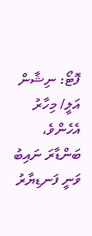ފޮޓޯ: ނިޝާން އަލީ/ މިހާރު
އެހެންވެ، ބަންޑާރަ ނައިބު ވަނީ ފަނޑިޔާރު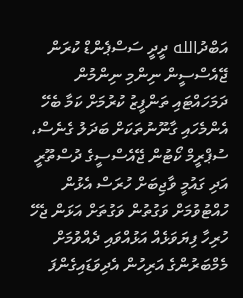އަބްދުالله ދީދީ ސަސްޕެންޑް ކުރަން ޖޭއެސްސީން ނިންމި ނިންމުން ދަމަހައްޓައި ތަންފީޒު ކުރުމަށް ކަމާ ބެހޭ އެންމެހައި ގާނޫނުތަކަށް ބަދަލު ގެނެސް، ސުޕްރީމް ކޯޓުން ޖޭއެސްސީގެ ދުސްތޫރީ އަދި ގައުމީ ވާޖިބަށް ހުރަސް އެޅުން ހުއްޓުވުމަށް ވަގުތުން ވަގުތަށް އަޅަން ޖެހޭ ހުރިހާ ފިޔަވަޅެއް އަޅުއްވައި ދެއްވުމަށް މެމްބަރުންގެ އަރިހުން އެދިވަޑައިގެންފަ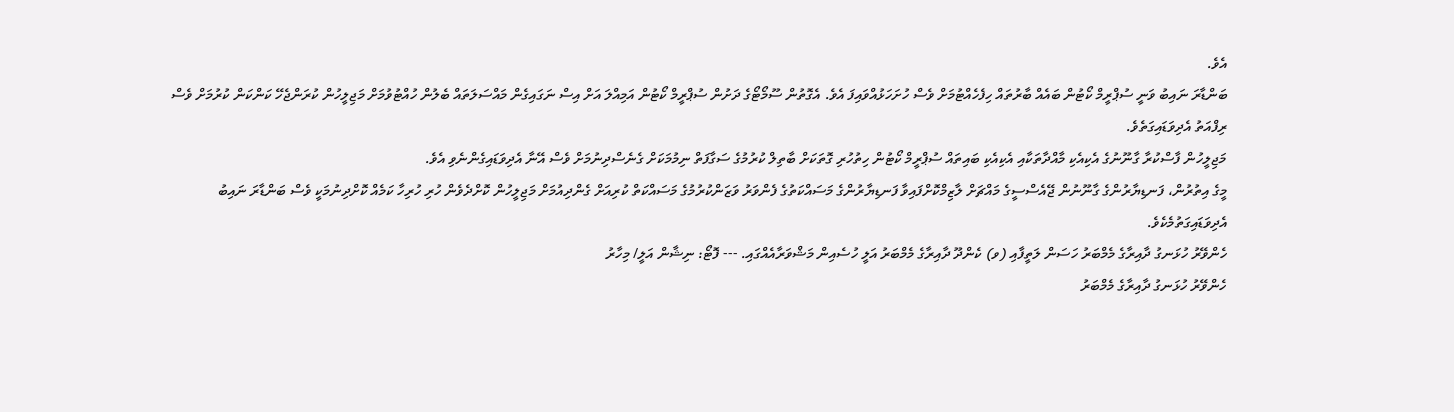އެވެ.
ބަންޑާރަ ނައިބު ވަނީ ސުޕްރީމް ކޯޓުން ބައެއް ބާރުތައް ހިފެހެއްޓުމަށް ވެސް ހުށަހަޅުއްވައިފަ އެވެ. އެގޮތުން ސޫމޯޓޯގެ ދަށުން ސުޕްރީމް ކޯޓުން އަމިއްލަ އަށް އިސް ނަގައިގެން މައްސަލަތައް ބެލުން ހުއްޓުވުމަށް މަޖިލީހުން ކުރަންޖެހޭ ކަންކަން ކުރުމަށް ވެސް ރިފްއަތު އެދިވަޑައިގަތެވެ.
މަޖިލީހުން ފާސްކުރާ ގާނޫނުގެ އެކިއެކި މާއްދާތަކާއި އެކިއެކި ބައިތައް ސުޕްރީމް ކޯޓުން ހިތުހުރި ގޮތަކަށް ބާތިލް ކުރުމުގެ ސަގާފަތް ނިމުމަކަށް ގެނެސްދިނުމަށް ވެސް އޭނާ އެދިވަޑައިގެންނެވި އެވެ.
މީގެ އިތުރުން، ފަނޑިޔާރުންގެ ގާނޫނުން ޖޭއެސްސީގެ މައްޗަށް ލާޒިމްކޮށްފައިވާ ފަނޑިޔާރުންގެ މަސައްކަތުގެ ފެންވަރު ވަޒަންކުރުމުގެ މަސައްކަތް ކުރިއަށް ގެންދިއުމަށް މަޖިލީހުން ކޮށްދެވެން ހުރި ހުރިހާ ކަމެއް ކޮށްދިނުމަކީ ވެސް ބަންޑާރަ ނައިބު އެދިވަޑައިގަތުމެކެވެ.
ހެންވޭރު ހުޅަނގު ދާއިރާގެ މެމްބަރު ހަސަން ލަތީފާއި (ވ) ކެންދޫ ދާއިރާގެ މެމްބަރު އަލީ ހުސެއިން މަޝްވަރާއެއްގައި. --- ފޮޓޯ: ނިޝާން އަލީ/ މިހާރު
ހެންވޭރު ހުޅަނގު ދާއިރާގެ މެމްބަރު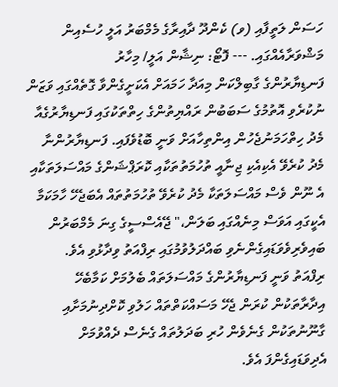ހަސަން ލަތީފާއި (ވ) ކެންދޫ ދާއިރާގެ މެމްބަރު އަލީ ހުސެއިން މަޝްވަރާއެއްގައި. --- ފޮޓޯ: ނިޝާން އަލީ/ މިހާރު
ފަނޑިޔާރުންގެ ގާބިލްކަން މިއަދާ ހަމައަށް އެކަށީގެންވާ ގޮތެއްގައި ވަޒަން ނުކުރެވި އޮތުމުގެ ސަބަބުން ރައްޔިތުންގެ ހިތްތަކުގައި ފަނޑިޔާރުގެއާ މެދު ހިތްހަމަނުޖެހުން އިންތިހާއަށް ވަނީ ބޮޑުވެފައި. ފަނޑިޔާރުންނާ މެދު ކުރެވޭ އެކިއެކި ޖިނާއީ ތުހުމަތުތަކާއި ކޮރަޕްޝަންގެ މައްސަލަތަކާއި އެ ނޫން ވެސް މައްސަލަތަކާ މެދު ކުރެވޭ ތުހުމަތުތައް އެބަޖެހޭ ހާމަކަމާ އެކީގައި އަވަސް މިނެއްގައި ބަލަން،" ޖޭއެސްސީގެ ގިނަ މެމްބަރުން ބައިވެރިވެވަޑައިގެންނެވި ބައްދަލުވުމުގައި ރިފްއަތު ވިދާޅުވި އެވެ.
ރިފްއަތު ވަނީ ފަނޑިޔާރުންގެ މައްސަލަތައް ބެލުމަށް ކަމާބެހޭ އިދާރާތަކުން ކުރަން ޖެހޭ މަސައްކަތްތައް ހަލުވި ކޮށްދިނުމަށާއި ގާނޫނުތަކުން ގެނެވެން ހުރި ބަދަލުތައް ގެނެސް ދެއްވުމަށް އެދިވަޑައިގެންފަ އެވެ.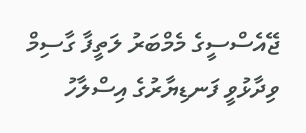ޖޭއެސްސީގެ މެމްބަރު ލަތީފާ ގާސިމް ވިދާޅުވީ ފަނޑިޔާރުގެ އިސްލާހު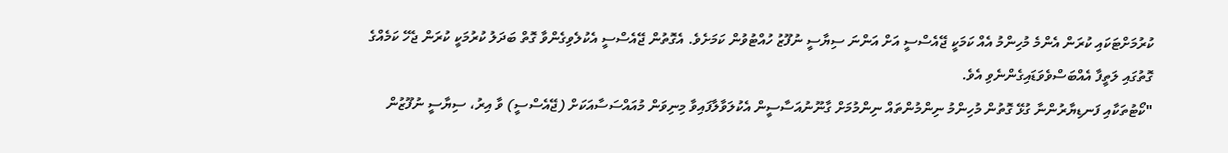ކުރުމަށްޓަކައި ކުރަން އެންމެ މުހިންމު އެއް ކަމަކީ ޖޭއެސްސީ އަށް އަންނަ ސިޔާސީ ނުފޫޒު ހުއްޓުވުން ކަމަށެވެ. އެގޮތުން ޖޭއެސްސީ އެކުލެވިގެންވާ ގޮތް ބަދަލު ކުރުމަކީ ކުރަން ޖެހޭ ކަމެއްގެ ގޮތުގައި ލަތީފާ އެއްބަސްވެވަޑައިގެންނެވި އެވެ.
"ކޯޓުތަކާއި ފަނޑިޔާރުންނާ ގުޅޭ ގޮތުން މުހިންމު ނިންމުންތައް ނިންމުމަށް ގާނޫނުއަސާސީން އެކުލަވާލާފައިވާ މިނިވަން މުއައްސަސާއަކަށް (ޖޭއެސްސީ) ވާ އިރު، ސިޔާސީ ނުފޫޒުން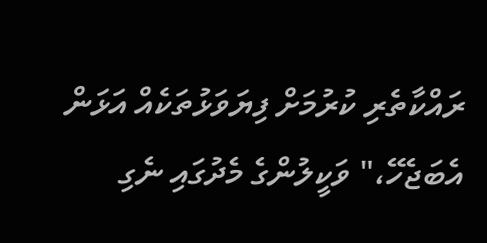ރައްކާތެރި ކުރުމަށް ފިޔަވަޅުތަކެއް އަޅަން އެބަޖެހޭ،" ވަކީލުންގެ މެދުގައި ނެގި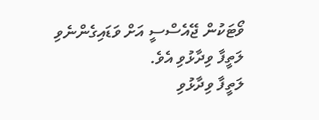ވޯޓަކުން ޖޭއެސްސީ އަށް ވަޑައިގެންނެވި ލަތީފާ ވިދާޅުވި އެވެ.
ލަތީފާ ވިދާޅުވި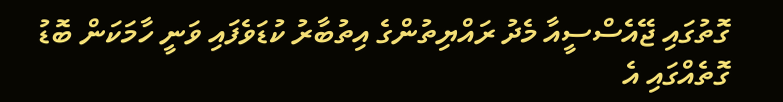ގޮތުގައި ޖޭއެސްސީއާ މެދު ރައްޔިތުންގެ އިތުބާރު ކުޑަވެފައި ވަނީ ހާމަކަން ބޮޑު ގޮތެއްގައި އެ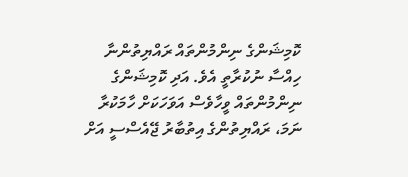ކޮމިޝަންގެ ނިންމުންތައް ރައްޔިތުންނާ ހިއްސާ ނުކުރާތީ އެވެ. އަދި ކޮމިޝަންގެ ނިންމުންތައް ވީހާވެސް އަވަހަކަށް ހާމަކުރާ ނަމަ، ރައްޔިތުންގެ އިތުބާރު ޖޭއެސްސީ އަށް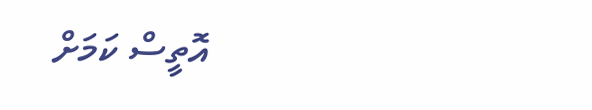އޮތީސް ކަމަށް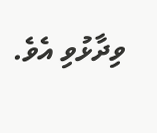ވިދާޅުވި އެވެ.